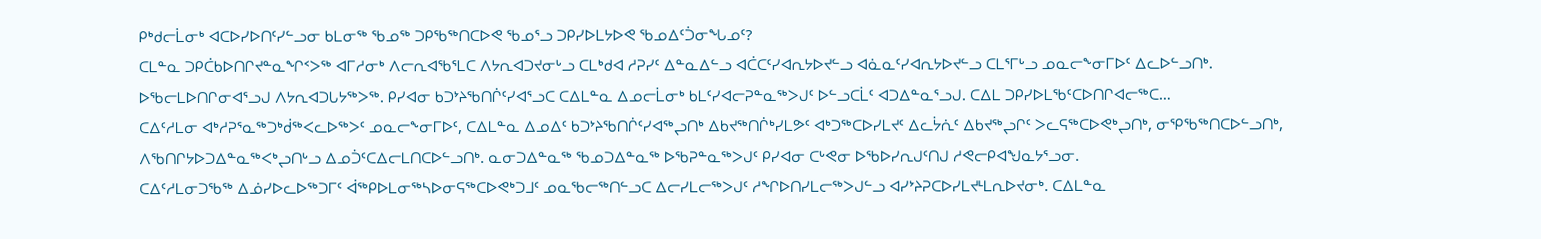ᑭᒃᑯᓕᒫᓂᒃ ᐊᑕᐅᓯᐅᑎᑦᓯᓪᓗᓂ ᑲᒪᓂᖅ ᖃᓄᖅ ᑐᑭᖃᖅᑎᑕᐅᕙ ᖃᓄᕐᓗ ᑐᑭᓯᐅᒪᔭᐅᕙ ᖃᓄᐃᑦᑑᓂᖓᓄᑦ?
ᑕᒪᓐᓇ ᑐᑭᑖᑲᐅᑎᒋᔪᓐᓇᖏᑉᐳᖅ ᐊᒥᓱᓂᒃ ᐱᓕᕆᐊᖃᕐᒪᑕ ᐱᔭᕆᐊᑐᔪᓂᒡᓗ ᑕᒪᒃᑯᐊ ᓱᕈᓯᑦ ᐃᓐᓇᐃᓪᓗ ᐊᑖᑕᑦᓯᐊᕆᔭᐅᔪᓪᓗ ᐊᓈᓇᑦᓯᐊᕆᔭᐅᔪᓪᓗ ᑕᒪᕐᒥᒡᓗ ᓄᓇᓕᖕᓂᒥᐅᑦ ᐃᓚᐅᓪᓗᑎᒃ. ᐅᖃᓕᒪᐅᑎᒋᓂᐊᕐᓗᒍ ᐱᔭᕆᐊᑐᒐᔭᖅᐳᖅ. ᑭᓯᐊᓂ ᑲᑐᔾᔨᖃᑎᒌᑦᓯᐊᕐᓗᑕ ᑕᐃᒪᓐᓇ ᐃᓄᓕᒫᓂᒃ ᑲᒪᑦᓯᐊᓕᕈᓐᓇᖅᐳᒍᑦ ᐅᓪᓗᑕᒫᑦ ᐊᑐᐃᓐᓇᕐᓗᒍ. ᑕᐃᒪ ᑐᑭᓯᐅᒪᖃᑦᑕᐅᑎᒋᐊᓕᖅᑕ…
ᑕᐃᑦᓱᒪᓂ ᐊᒃᓱᕈᕐᓇᖅᑐᒃᑰᖅᐸᓚᐅᖅᐳᑦ ᓄᓇᓕᖕᓂᒥᐅᑦ, ᑕᐃᒪᓐᓇ ᐃᓄᐃᑦ ᑲᑐᔾᔨᖃᑎᒌᑦᓯᐊᖅᖢᑎᒃ ᐃᑲᔪᖅᑎᒌᒃᓯᒪᕗᑦ ᐊᒃᑐᖅᑕᐅᓯᒪᔪᑦ ᐃᓚᔮᕇᑦ ᐃᑲᔪᖅᖢᒋᑦ ᐳᓚᕋᖅᑕᐅᕙᒃᖢᑎᒃ, ᓂᕿᖃᖅᑎᑕᐅᓪᓗᑎᒃ, ᐱᖃᑎᒋᔭᐅᑐᐃᓐᓇᖅᐸᒃᖢᑎᒡᓗ ᐃᓄᑑᑦᑕᐃᓕᒪᑎᑕᐅᓪᓗᑎᒃ. ᓇᓂᑐᐃᓐᓇᖅ ᖃᓄᑐᐃᓐᓇᖅ ᐅᖃᕈᓐᓇᖅᐳᒍᑦ ᑭᓯᐊᓂ ᑕᒡᕙᓂ ᐅᖃᐅᓯᕆᒍᑦᑎᒍ ᓱᕙᓕᑭᐊᖑᓇᔭᕐᓗᓂ.
ᑕᐃᑦᓱᒪᓂᑐᖃᖅ ᐃᓅᓯᐅᓚᐅᖅᑐᒥᑦ ᐋᖅᑭᐅᒪᓂᖅᓴᐅᓂᕋᖅᑕᐅᕙᒃᑐᒧᑦ ᓄᓇᖃᓕᖅᑎᓪᓗᑕ ᐃᓕᓯᒪᓕᖅᐳᒍᑦ ᓱᖏᐅᑎᓯᒪᓕᖅᐳᒍᓪᓗ ᐊᓯᔾᔨᕈᑕᐅᓯᒪᔪᒻᒪᕆᐅᔪᓂᒃ. ᑕᐃᒪᓐᓇ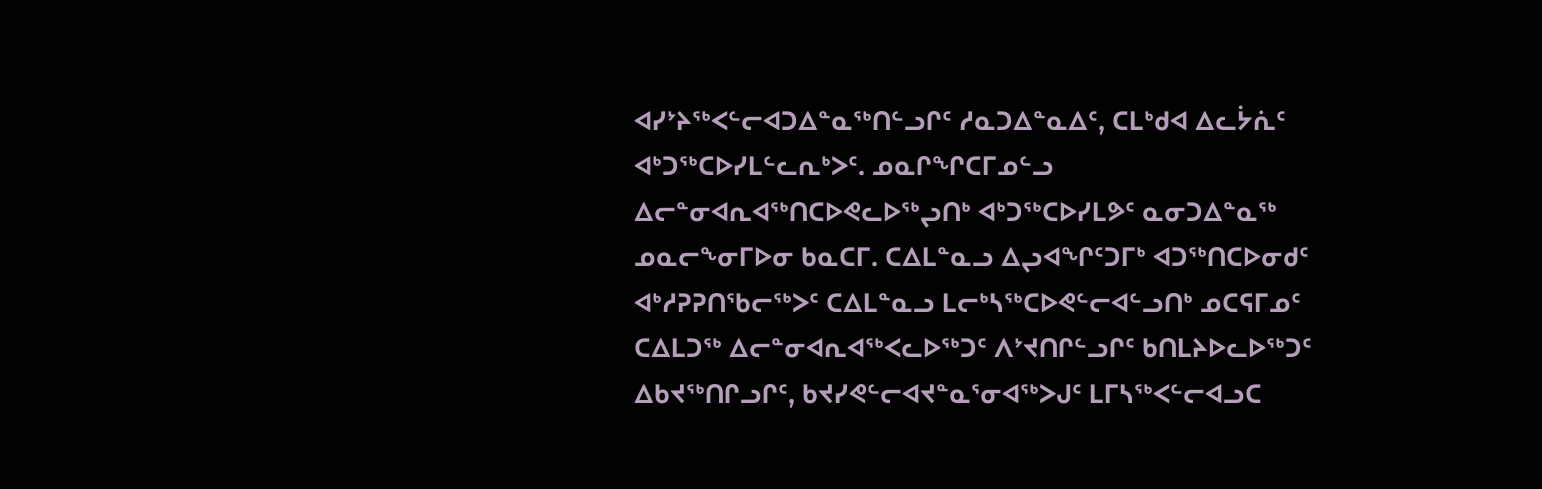ᐊᓯᔾᔨᖅᐸᓪᓕᐊᑐᐃᓐᓇᖅᑎᓪᓗᒋᑦ ᓱᓇᑐᐃᓐᓇᐃᑦ, ᑕᒪᒃᑯᐊ ᐃᓚᔮᕇᑦ ᐊᒃᑐᖅᑕᐅᓯᒪᓪᓚᕆᒃᐳᑦ. ᓄᓇᒋᖏᑕᒥᓄᓪᓗ ᐃᓕᓐᓂᐊᕆᐊᖅᑎᑕᐅᕙᓚᐅᖅᖢᑎᒃ ᐊᒃᑐᖅᑕᐅᓯᒪᕗᑦ ᓇᓂᑐᐃᓐᓇᖅ ᓄᓇᓕᖕᓂᒥᐅᓂ ᑲᓇᑕᒥ. ᑕᐃᒪᓐᓇᓗ ᐃᖢᐊᖏᑦᑐᒥᒃ ᐊᑐᖅᑎᑕᐅᓂᑯᑦ ᐊᒃᓱᕈᕈᑎᖃᓕᖅᐳᑦ ᑕᐃᒪᓐᓇᓗ ᒪᓕᒃᓴᖅᑕᐅᕙᓪᓕᐊᓪᓗᑎᒃ ᓄᑕᕋᒥᓄᑦ ᑕᐃᒪᑐᖅ ᐃᓕᓐᓂᐊᕆᐊᖅᐸᓚᐅᖅᑐᑦ ᐱᔾᔪᑎᒋᓪᓗᒋᑦ ᑲᑎᒪᔨᐅᓚᐅᖅᑐᑦ ᐃᑲᔪᖅᑎᒋᓗᒋᑦ, ᑲᔪᓯᕙᓪᓕᐊᔪᓐᓇᕐᓂᐊᖅᐳᒍᑦ ᒪᒥᓴᖅᐸᓪᓕᐊᓗᑕ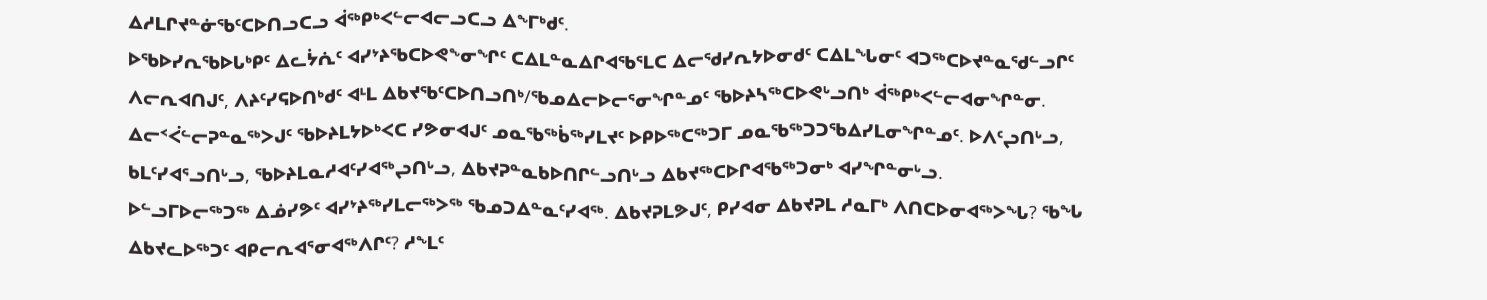ᐃᓱᒪᒋᔪᓐᓃᖃᑦᑕᐅᑎᓗᑕᓗ ᐋᖅᑭᒃᐸᓪᓕᐊᓕᓗᑕᓗ ᐃᖕᒥᒃᑯᑦ.
ᐅᖃᐅᓯᕆᖃᐅᒐᒃᑭᑦ ᐃᓚᔮᕇᑦ ᐊᓯᔾᔨᖃᑕᐅᕙᖕᓂᖏᑦ ᑕᐃᒪᓐᓇᐃᒋᐊᖃᕐᒪᑕ ᐃᓕᖁᓯᕆᔭᐅᓂᑯᑦ ᑕᐃᒪᖓᓂᑦ ᐊᑐᖅᑕᐅᔪᓐᓇᖁᓪᓗᒋᑦ ᐱᓕᕆᐊᑎᒍᑦ, ᐱᔨᑦᓯᕋᐅᑎᒃᑯᑦ ᐊᒻᒪ ᐃᑲᔪᖃᑦᑕᐅᑎᓗᑎᒃ/ᖃᓄᐃᓕᐅᓕᕐᓂᖏᓐᓄᑦ ᖃᐅᔨᓴᖅᑕᐅᕙᒡᓗᑎᒃ ᐋᖅᑭᒃᐸᓪᓕᐊᓂᖏᓐᓂ. ᐃᓕᑉᐹᓪᓕᕈᓐᓇᖅᐳᒍᑦ ᖃᐅᔨᒪᔭᐅᒃᐸᑕ ᓯᕗᓂᐊᒍᑦ ᓄᓇᖃᖅᑳᖅᓯᒪᔪᑦ ᐅᑭᐅᖅᑕᖅᑐᒥ ᓄᓇᖃᖅᑐᑐᖃᐃᓯᒪᓂᖏᓐᓄᑦ. ᐅᐱᑦᖢᑎᒡᓗ, ᑲᒪᑦᓯᐊᕐᓗᑎᒡᓗ, ᖃᐅᔨᒪᓇᓱᐊᑦᓯᐊᖅᖢᑎᒡᓗ, ᐃᑲᔪᕈᓐᓇᑲᐅᑎᒋᓪᓗᑎᒡᓗ ᐃᑲᔪᖅᑕᐅᒋᐊᖃᖅᑐᓂᒃ ᐊᓯᖏᓐᓂᒡᓗ.
ᐅᓪᓗᒥᐅᓕᖅᑐᖅ ᐃᓅᓯᕗᑦ ᐊᓯᔾᔨᖅᓯᒪᓕᖅᐳᖅ ᖃᓄᑐᐃᓐᓇᑦᓯᐊᖅ. ᐃᑲᔪᕈᒪᕗᒍᑦ, ᑭᓯᐊᓂ ᐃᑲᔪᕈᒪ ᓱᓇᒥᒃ ᐱᑎᑕᐅᓂᐊᖅᐳᖓ? ᖃᖓ ᐃᑲᔪᓚᐅᖅᑐᑦ ᐊᑭᓕᕆᐊᕐᓂᐊᖅᐱᒋᑦ? ᓱᖕᒪᑦ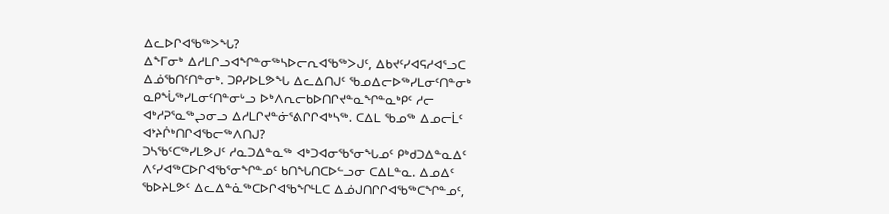ᐃᓚᐅᒋᐊᖃᖅᐳᖓ?
ᐃᖕᒥᓂᒃ ᐃᓱᒪᒋᓗᐊᖏᓐᓂᖅᓴᐅᓕᕆᐊᖃᖅᐳᒍᑦ, ᐃᑲᔪᑦᓯᐊᕋᓱᐊᕐᓗᑕ ᐃᓅᖃᑎᑦᑎᓐᓂᒃ. ᑐᑭᓯᐅᒪᕗᖓ ᐃᓚᐃᑎᒍᑦ ᖃᓄᐃᓕᐅᖅᓯᒪᓂᑦᑎᓐᓂᒃ ᓇᑭᖔᖅᓯᒪᓂᑦᑎᓐᓂᒡᓗ ᐅᒃᐱᕆᓕᑲᐅᑎᒋᔪᓐᓇᖏᓐᓇᒃᑭᑦ ᓱᓕ ᐊᒃᓱᕈᕐᓇᖅᖢᓂᓗ ᐃᓱᒪᒋᔪᓐᓃᕐᕕᒋᒋᐊᒃᓴᖅ. ᑕᐃᒪ ᖃᓄᖅ ᐃᓄᓕᒫᑦ ᐊᔾᔨᒌᒃᑎᒋᐊᖃᓕᖅᐱᑎᒍ?
ᑐᓴᖃᑦᑕᖅᓯᒪᕗᒍᑦ ᓱᓇᑐᐃᓐᓇᖅ ᐊᒃᑐᐊᓂᖃᕐᓂᖓᓄᑦ ᑭᒃᑯᑐᐃᓐᓇᐃᑦ ᐱᑦᓯᐊᖅᑕᐅᒋᐊᖃᕐᓂᖏᓐᓄᑦ ᑲᑎᖓᑎᑕᐅᓪᓗᓂ ᑕᐃᒪᓐᓇ. ᐃᓄᐃᑦ ᖃᐅᔨᒪᕗᑦ ᐃᓚᐃᓐᓈᖅᑕᐅᒋᐊᖃᖏᒻᒪᑕ ᐃᓅᒍᑎᒋᒋᐊᖃᖅᑕᖏᓐᓄᑦ,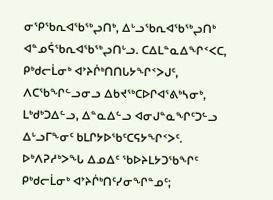ᓂᕿᖃᕆᐊᖃᖅᖢᑎᒃ, ᐃᒡᓗᖃᕆᐊᖃᖅᖢᑎᒃ ᐊᓐᓄᕌᖃᕆᐊᖃᖅᖢᑎᒡᓗ. ᑕᐃᒪᓐᓇᐃᖏᑉᐸᑕ, ᑭᒃᑯᓕᒫᓂᒃ ᐊᔾᔨᒌᒃᑎᑎᒐᔭᖏᑉᐳᒍᑦ, ᐱᑕᖃᖏᓪᓗᓂᓗ ᐃᑲᔪᖅᑕᐅᒋᐊᕐᕕᒃᓴᓂᒃ, ᒪᒃᑯᒃᑐᐃᓪᓗ, ᐃᓐᓇᐃᓪᓗ ᐊᓂᒍᓐᓇᖏᑦᑐᓪᓗ ᐃᒡᓗᒥᖕᓂᑦ ᑲᒪᒋᔭᐅᖃᑦᑕᕋᔭᖏᑉᐳᑦ. ᐅᒃᐱᕈᓱᒃᐳᖓ ᐃᓄᐃᑦ ᖃᐅᔨᒪᔭᑐᖃᖏᑦ ᑭᒃᑯᓕᒫᓂᒃ ᐊᔾᔨᒌᒃᑎᑦᓯᓂᖏᓐᓄᑦ;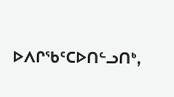ᐅᐱᒋᖃᑦᑕᐅᑎᓪᓗᑎᒃ,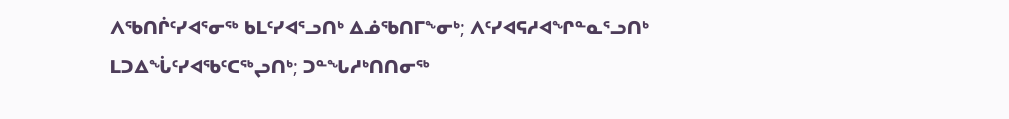ᐱᖃᑎᒌᑦᓯᐊᕐᓂᖅ ᑲᒪᑦᓯᐊᕐᓗᑎᒃ ᐃᓅᖃᑎᒥᖕᓂᒃ; ᐱᑦᓯᐊᕋᓱᐊᖏᓐᓇᕐᓗᑎᒃ ᒪᑐᐃᖔᑦᓯᐊᖃᑦᑕᖅᖢᑎᒃ; ᑐᓐᖓᓱᒃᑎᑎᓂᖅ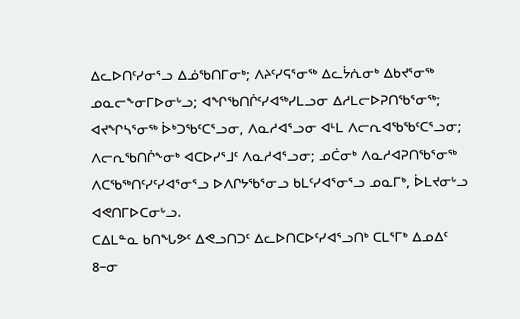ᐃᓚᐅᑎᑦᓯᓂᕐᓗ ᐃᓅᖃᑎᒥᓂᒃ; ᐱᔨᑦᓯᕋᕐᓂᖅ ᐃᓚᔮᕇᓂᒃ ᐃᑲᔪᕐᓂᖅ ᓄᓇᓕᖕᓂᒥᐅᓂᒡᓗ; ᐊᖏᖃᑎᒌᑦᓯᐊᖅᓯᒪᓗᓂ ᐃᓱᒪᓕᐅᕈᑎᖃᕐᓂᖅ; ᐊᔪᖏᓴᕐᓂᖅ ᐆᒃᑐᖃᑦᑕᕐᓗᓂ, ᐱᓇᓱᐊᕐᓗᓂ ᐊᒻᒪ ᐱᓕᕆᐊᖃᖃᑦᑕᕐᓗᓂ; ᐱᓕᕆᖃᑎᒌᖕᓂᒃ ᐊᑕᐅᓯᕐᒧᑦ ᐱᓇᓱᐊᕐᓗᓂ; ᓄᑖᓂᒃ ᐱᓇᓱᐊᕈᑎᖃᕐᓂᖅ ᐱᑕᖃᖅᑎᑦᓯᑦᓯᐊᕐᓂᕐᓗ ᐅᐱᒋᔭᖃᕐᓂᓗ ᑲᒪᑦᓯᐊᕐᓂᕐᓗ ᓄᓇᒥᒃ, ᐆᒪᔪᓂᒡᓗ ᐊᕙᑎᒥᐅᑕᓂᒡᓗ.
ᑕᐃᒪᓐᓇ ᑲᑎᖓᕗᑦ ᐃᕙᓗᑎᑐᑦ ᐃᓚᐅᑎᑕᐅᑦᓯᐊᕐᓗᑎᒃ ᑕᒪᕐᒥᒃ ᐃᓄᐃᑦ 8−ᓂ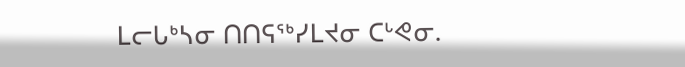ᒪᓕᒐᒃᓴᓂ ᑎᑎᕋᖅᓯᒪᔪᓂ ᑕᒡᕙᓂ.